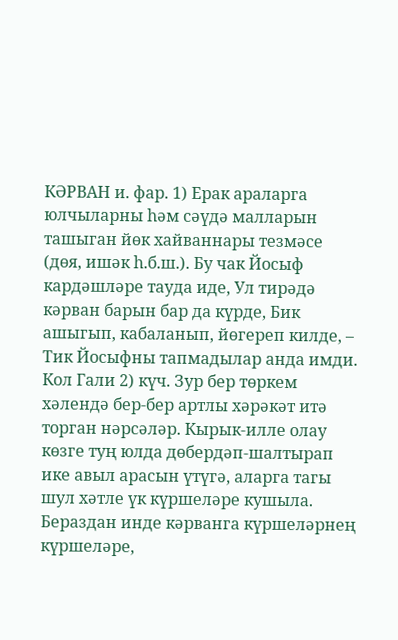КӘРВАН и. фар. 1) Ерак араларга юлчыларны һәм сәүдә малларын ташыган йөк хайваннары тезмәсе (дөя, ишәк һ.б.ш.). Бу чак Йосыф кардәшләре тауда иде, Ул тирәдә кәрван барын бар да күрде, Бик ашыгып, кабаланып, йөгереп килде, – Тик Йосыфны тапмадылар анда имди. Кол Гали 2) күч. Зур бер төркем хәлендә бер-бер артлы хәрәкәт итә торган нәрсәләр. Кырык-илле олау көзге туң юлда дөбердәп-шалтырап ике авыл арасын үтүгә, аларга тагы шул хәтле үк күршеләре кушыла. Бераздан инде кәрванга күршеләрнең күршеләре,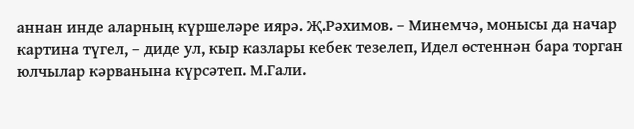аннан инде аларның күршеләре иярә. Җ.Рәхимов. – Минемчә, монысы да начар картина түгел, – диде ул, кыр казлары кебек тезелеп, Идел өстеннән бара торган юлчылар кәрванына күрсәтеп. М.Гали.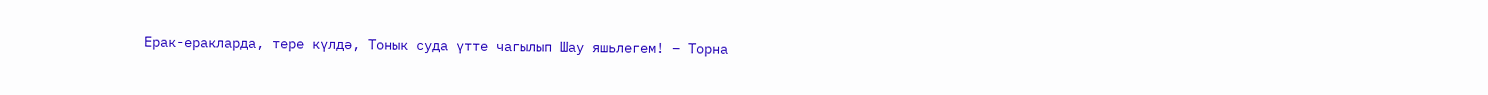Ерак-еракларда, тере күлдә, Тонык суда үтте чагылып Шау яшьлегем! – Торна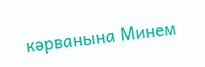кәрванына Минем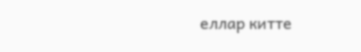еллар китте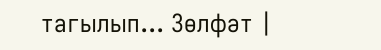тагылып... Зөлфәт |